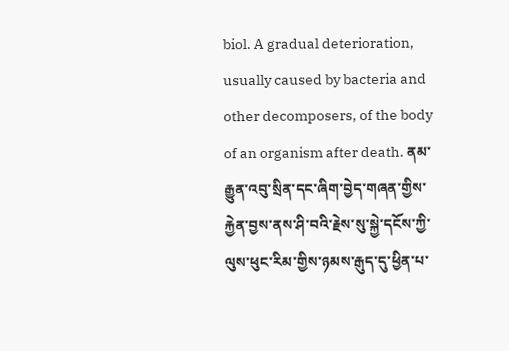biol. A gradual deterioration, usually caused by bacteria and other decomposers, of the body of an organism after death. ནམ་རྒྱུན་འབུ་སྲིན་དང་ཞིག་བྱེད་གཞན་གྱིས་རྐྱེན་བྱས་ནས་ཤི་བའི་རྗེས་སུ་སྐྱེ་དངོས་ཀྱི་ལུས་ཕུང་རིམ་གྱིས་ཉམས་རྒུད་དུ་ཕྱིན་པ་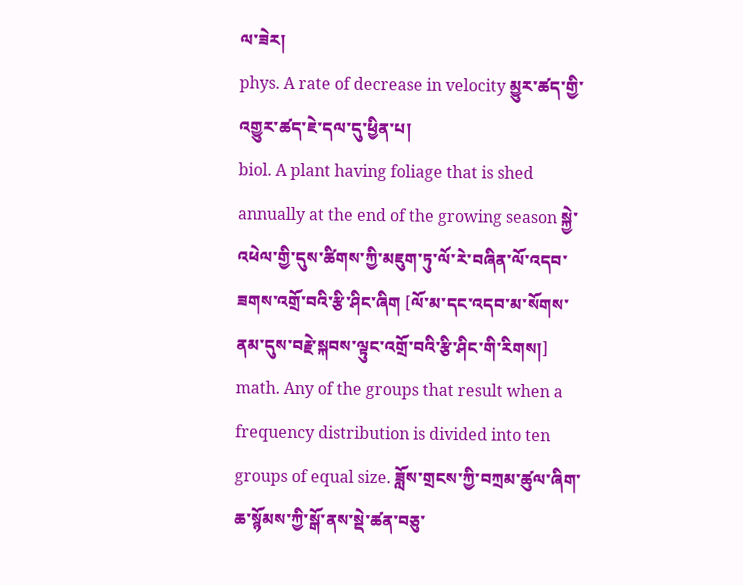ལ་ཟེར།
phys. A rate of decrease in velocity མྱུར་ཚད་གྱི་འགྱུར་ཚད་ཇེ་དལ་དུ་ཕྱིན་པ།
biol. A plant having foliage that is shed annually at the end of the growing season སྐྱེ་འཕེལ་གྱི་དུས་ཚིགས་ཀྱི་མཇུག་ཏུ་ལོ་རེ་བཞིན་ལོ་འདབ་ཟགས་འགྲོ་བའི་རྩི་ཤིང་ཞིག [ལོ་མ་དང་འདབ་མ་སོགས་ནམ་དུས་བརྗེ་སྐབས་ལྟུང་འགྲོ་བའི་རྩི་ཤིང་གི་རིགས།]
math. Any of the groups that result when a frequency distribution is divided into ten groups of equal size. ཟློས་གྲངས་ཀྱི་བཀྲམ་ཚུལ་ཞིག་ཆ་སྙོམས་ཀྱི་སྒོ་ནས་སྡེ་ཚན་བཅུ་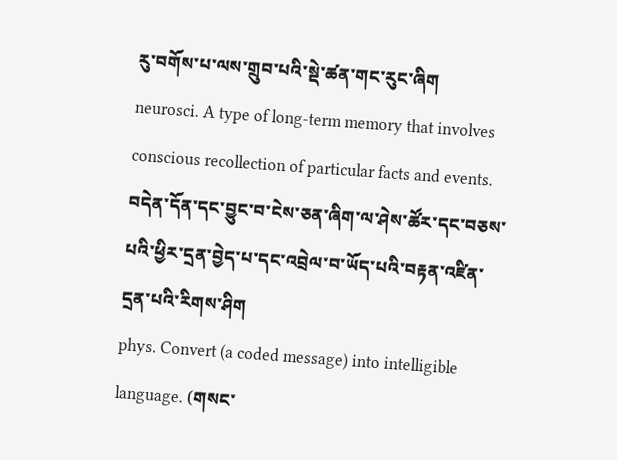རུ་བགོས་པ་ལས་གྲུབ་པའི་སྡེ་ཚན་གང་རུང་ཞིག
neurosci. A type of long-term memory that involves conscious recollection of particular facts and events. བདེན་དོན་དང་བྱུང་བ་ངེས་ཅན་ཞིག་ལ་ཤེས་ཚོར་དང་བཅས་པའི་ཕྱིར་དྲན་བྱེད་པ་དང་འབྲེལ་བ་ཡོད་པའི་བརྟན་འཛིན་དྲན་པའི་རིགས་ཤིག
phys. Convert (a coded message) into intelligible language. (གསང་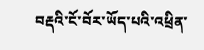བརྡའི་ངོ་བོར་ཡོད་པའི་འཕྲིན་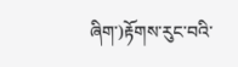ཞིག་)རྟོགས་རུང་བའི་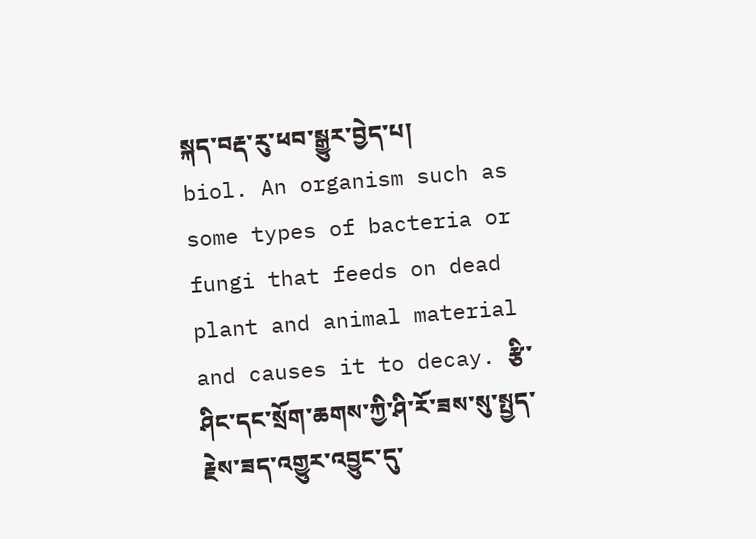སྐད་བརྡ་རུ་ཕབ་སྒྱུར་བྱེད་པ།
biol. An organism such as some types of bacteria or fungi that feeds on dead plant and animal material and causes it to decay. རྩི་ཤིང་དང་སྲོག་ཆགས་ཀྱི་ཤི་རོ་ཟས་སུ་སྤྱད་རྗེས་ཟད་འགྱུར་འབྱུང་དུ་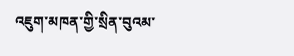འཇུག་མཁན་གྱི་སྲིན་བུའམ་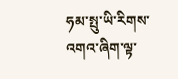ཧམ་སྤུ་ཡི་རིགས་འགའ་ཞིག་ལྟ་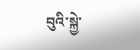བུའི་སྐྱེ་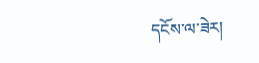དངོས་ལ་ཟེར།